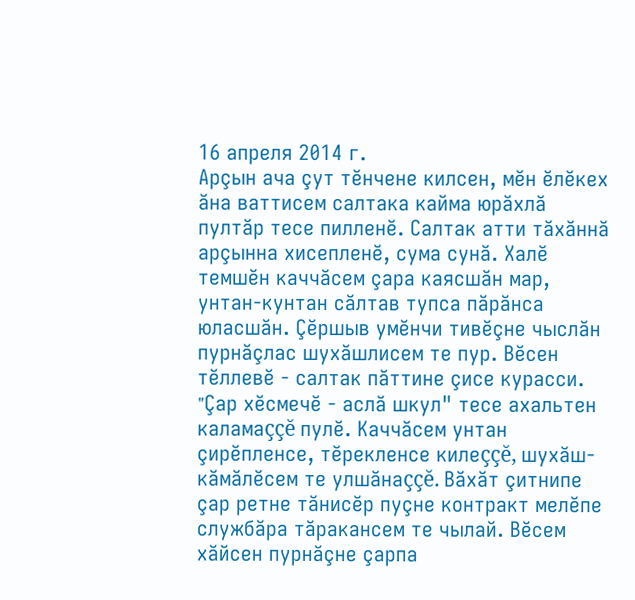16 апреля 2014 г.
Арçын ача çут тĕнчене килсен, мĕн ĕлĕкех ăна ваттисем салтака кайма юрăхлă пултăр тесе пилленĕ. Салтак атти тăхăннă арçынна хисепленĕ, сума сунă. Халĕ темшĕн каччăсем çара каясшăн мар, унтан-кунтан сăлтав тупса пăрăнса юласшăн. Çĕршыв умĕнчи тивĕçне чыслăн пурнăçлас шухăшлисем те пур. Вĕсен тĕллевĕ - салтак пăттине çисе курасси. "Çар хĕсмечĕ - аслă шкул" тесе ахальтен каламаççĕ пулĕ. Каччăсем унтан çирĕпленсе, тĕрекленсе килеççĕ, шухăш-кăмăлĕсем те улшăнаççĕ. Вăхăт çитнипе çар ретне тăнисĕр пуçне контракт мелĕпе службăра тăракансем те чылай. Вĕсем хăйсен пурнăçне çарпа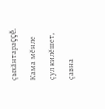çыхăнтараççĕ. Кама мĕнле çул килĕшет, çавна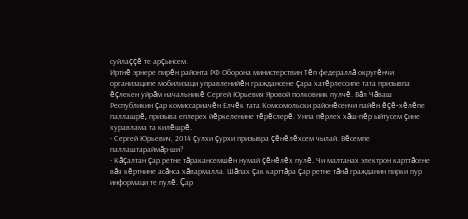суйлаççĕ те арçынсем.
Иртнĕ эрнере пирĕн районта РФ Оборона министерствин Тĕп федераллă округĕнчи организаципе мобилизаци управленийĕн граждансене çара хатĕрлессипе тата призывпа ĕçлекен уйрăм начальникĕ Сергей Юрьевия Яровой полковник пулчĕ. Вăл Чăваш Республикин çар комиссариачĕн Елчĕк тата Комсомольски районĕсенчи пайĕн ĕçĕ-хĕлĕпе паллашрĕ, призыва еплерех йĕркеленине тĕрĕслерĕ. Унпа пĕрлех хăш-пĕр ыйтусем çине хуравлама та килĕшрĕ.
- Сергей Юрьевич, 2014 çулхи çурхи призывра çĕнĕлĕхсем чылай. Вĕсемпе паллаштараймăр-ши?
- Кăçалтан çар ретне тăракансемшĕн нумай çĕнĕлĕх пулĕ. Чи малтанах электрон карттăсене вăя кĕртнине асăнса хăвармалла. Шăпах çак карттăра çар ретне тăнă гражданин пирки пур информаци те пулĕ. Çар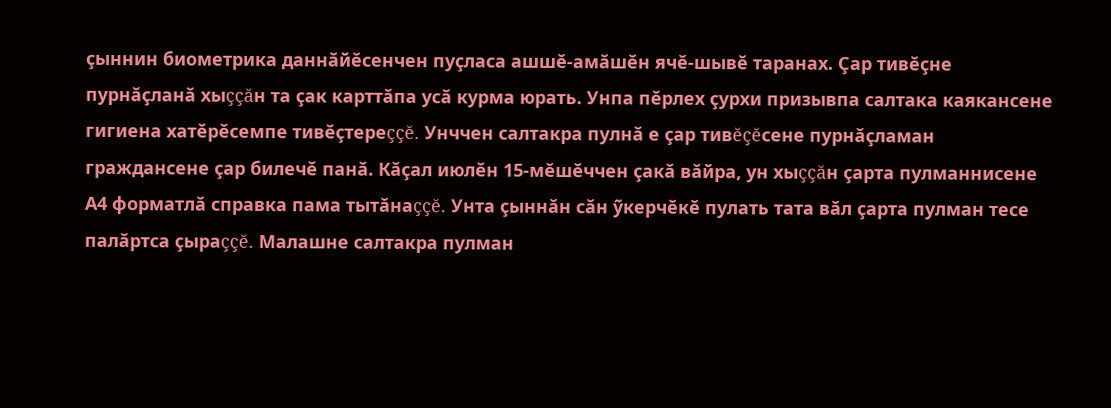çыннин биометрика даннăйĕсенчен пуçласа ашшĕ-амăшĕн ячĕ-шывĕ таранах. Çар тивĕçне пурнăçланă хыççăн та çак карттăпа усă курма юрать. Унпа пĕрлех çурхи призывпа салтака каякансене гигиена хатĕрĕсемпе тивĕçтереççĕ. Унччен салтакра пулнă е çар тивĕçĕсене пурнăçламан граждансене çар билечĕ панă. Кăçал июлĕн 15-мĕшĕччен çакă вăйра, ун хыççăн çарта пулманнисене А4 форматлă справка пама тытăнаççĕ. Унта çыннăн сăн ỹкерчĕкĕ пулать тата вăл çарта пулман тесе палăртса çыраççĕ. Малашне салтакра пулман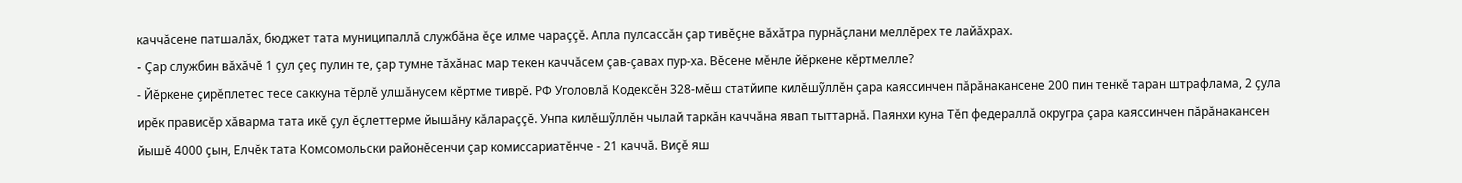каччăсене патшалăх, бюджет тата муниципаллă службăна ĕçе илме чараççĕ. Апла пулсассăн çар тивĕçне вăхăтра пурнăçлани меллĕрех те лайăхрах.
- Çар службин вăхăчĕ 1 çул çеç пулин те, çар тумне тăхăнас мар текен каччăсем çав-çавах пур-ха. Вĕсене мĕнле йĕркене кĕртмелле?
- Йĕркене çирĕплетес тесе саккуна тĕрлĕ улшăнусем кĕртме тиврĕ. РФ Уголовлă Кодексĕн 328-мĕш статйипе килĕшỹллĕн çара каяссинчен пăрăнакансене 200 пин тенкĕ таран штрафлама, 2 çула ирĕк прависĕр хăварма тата икĕ çул ĕçлеттерме йышăну кăлараççĕ. Унпа килĕшỹллĕн чылай таркăн каччăна явап тыттарнă. Паянхи куна Тĕп федераллă округра çара каяссинчен пăрăнакансен йышĕ 4000 çын, Елчĕк тата Комсомольски районĕсенчи çар комиссариатĕнче - 21 каччă. Виçĕ яш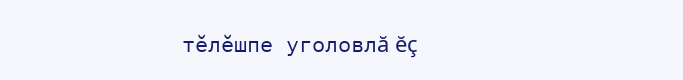тĕлĕшпе уголовлă ĕç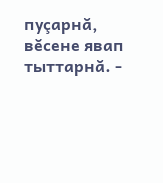пуçарнă, вĕсене явап тыттарнă. -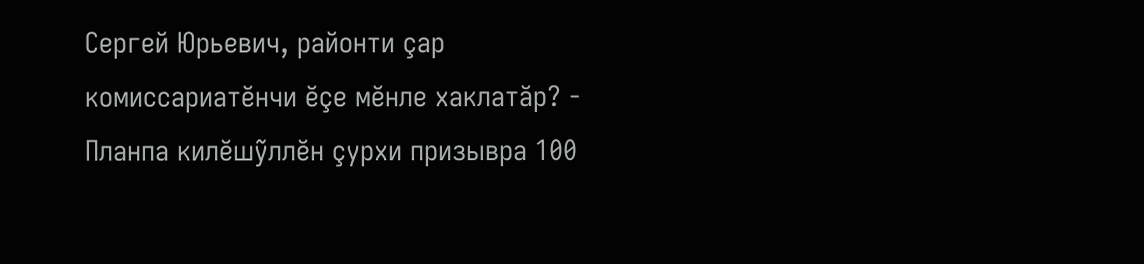Сергей Юрьевич, районти çар комиссариатĕнчи ĕçе мĕнле хаклатăр? - Планпа килĕшỹллĕн çурхи призывра 100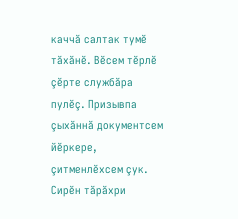каччă салтак тумĕ тăхăнĕ. Вĕсем тĕрлĕ çĕрте службăра пулĕç. Призывпа çыхăннă документсем йĕркере, çитменлĕхсем çук. Сирĕн тăрăхри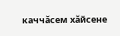каччăсем хăйсене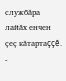службăра лайăх енчен çеç кăтартаççĕ.
-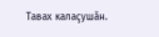Тавах калаçушăн.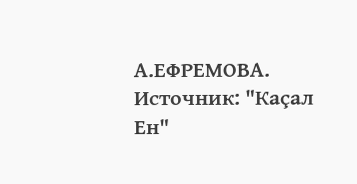А.ЕФРЕМОВА.
Источник: "Каçал Ен"